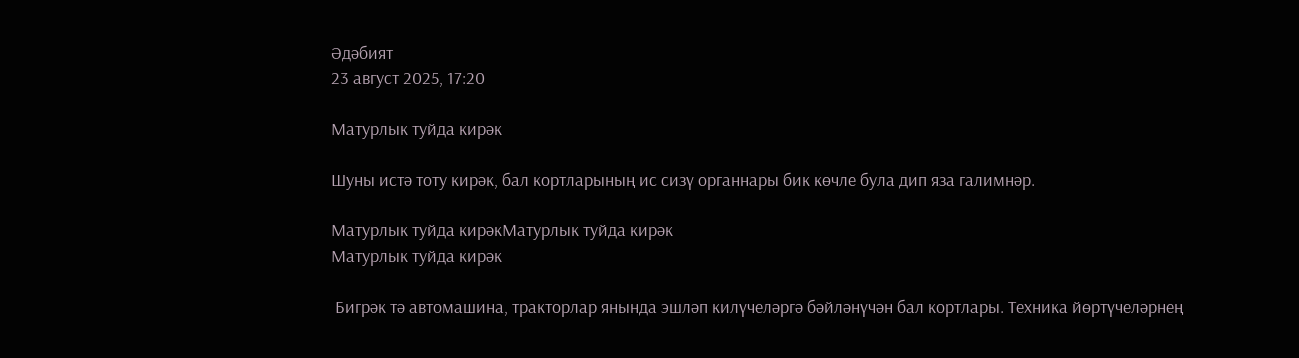Әдәбият
23 август 2025, 17:20

Матурлык туйда кирәк

Шуны истә тоту кирәк, бал кортларының ис сизү органнары бик көчле була дип яза галимнәр.

Матурлык туйда кирәкМатурлык туйда кирәк
Матурлык туйда кирәк

 Бигрәк тә автомашина, тракторлар янында эшләп килүчеләргә бәйләнүчән бал кортлары. Техника йөртүчеләрнең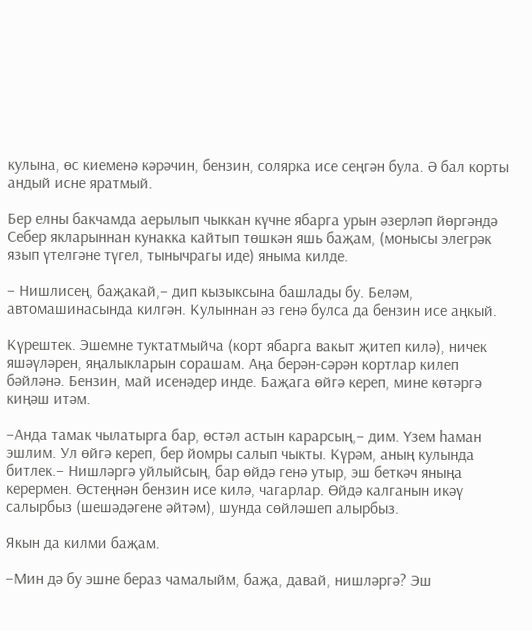кулына, өс киеменә кәрәчин, бензин, солярка исе сеңгән була. Ә бал корты андый исне яратмый.

Бер елны бакчамда аерылып чыккан күчне ябарга урын әзерләп йөргәндә Себер якларыннан кунакка кайтып төшкән яшь баҗам, (монысы элегрәк язып үтелгәне түгел, тынычрагы иде) яныма килде.

– Нишлисең, баҗакай,– дип кызыксына башлады бу. Беләм, автомашинасында килгән. Кулыннан әз генә булса да бензин исе аңкый.

Күрештек. Эшемне туктатмыйча (корт ябарга вакыт җитеп килә), ничек яшәүләрен, яңалыкларын сорашам. Аңа берән-сәрән кортлар килеп бәйләнә. Бензин, май исенәдер инде. Баҗага өйгә кереп, мине көтәргә киңәш итәм.

–Анда тамак чылатырга бар, өстәл астын карарсың,– дим. Үзем һаман эшлим. Ул өйгә кереп, бер йомры салып чыкты. Күрәм, аның кулында битлек.– Нишләргә уйлыйсың, бар өйдә генә утыр, эш беткәч яныңа керермен. Өстеңнән бензин исе килә, чагарлар. Өйдә калганын икәү салырбыз (шешәдәгене әйтәм), шунда сөйләшеп алырбыз.

Якын да килми баҗам.

–Мин дә бу эшне бераз чамалыйм, баҗа, давай, нишләргә? Эш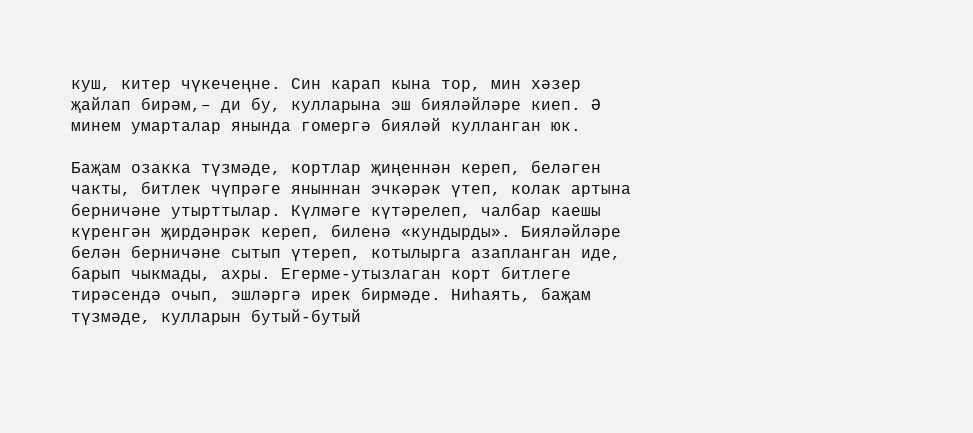куш, китер чүкечеңне. Син карап кына тор, мин хәзер җайлап бирәм,– ди бу, кулларына эш бияләйләре киеп. Ә минем умарталар янында гомергә бияләй кулланган юк.

Баҗам озакка түзмәде, кортлар җиңеннән кереп, беләген чакты, битлек чүпрәге яныннан эчкәрәк үтеп, колак артына берничәне утырттылар. Күлмәге күтәрелеп, чалбар каешы күренгән җирдәнрәк кереп, биленә «кундырды». Бияләйләре белән берничәне сытып үтереп, котылырга азапланган иде, барып чыкмады, ахры. Егерме-утызлаган корт битлеге тирәсендә очып, эшләргә ирек бирмәде. Ниһаять, баҗам түзмәде, кулларын бутый-бутый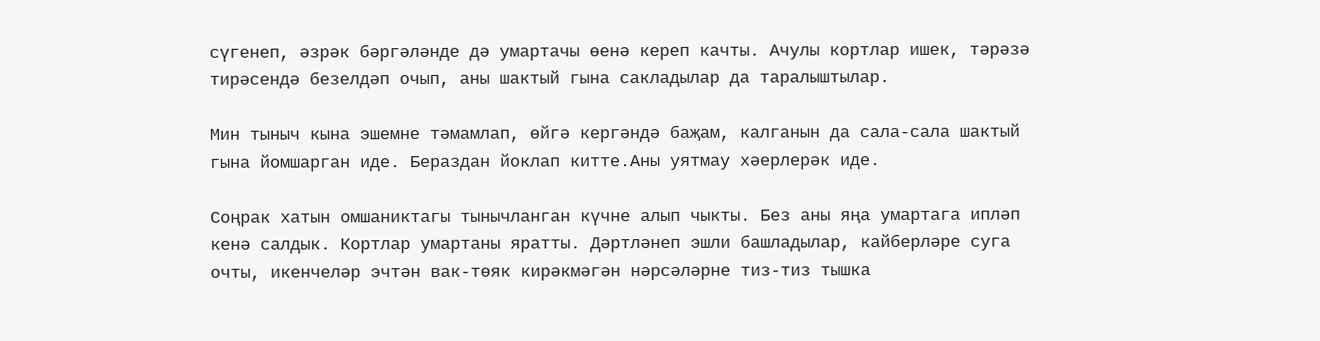сүгенеп, әзрәк бәргәләнде дә умартачы өенә кереп качты. Ачулы кортлар ишек, тәрәзә тирәсендә безелдәп очып, аны шактый гына сакладылар да таралыштылар.

Мин тыныч кына эшемне тәмамлап, өйгә кергәндә баҗам, калганын да сала-сала шактый гына йомшарган иде. Бераздан йоклап китте.Аны уятмау хәерлерәк иде.

Соңрак хатын омшаниктагы тынычланган күчне алып чыкты. Без аны яңа умартага ипләп кенә салдык. Кортлар умартаны яратты. Дәртләнеп эшли башладылар, кайберләре суга очты, икенчеләр эчтән вак-төяк кирәкмәгән нәрсәләрне тиз-тиз тышка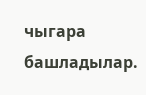чыгара башладылар.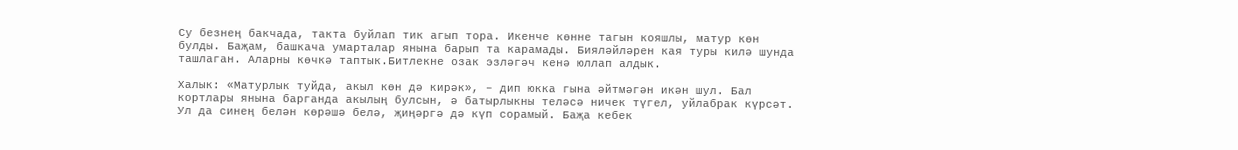Су безнең бакчада, такта буйлап тик агып тора. Икенче көнне тагын кояшлы, матур көн булды. Баҗам, башкача умарталар янына барып та карамады. Бияләйләрен кая туры килә шунда ташлаган. Аларны көчкә таптык.Битлекне озак эзләгәч кенә юллап алдык.

Халык: «Матурлык туйда, акыл көн дә кирәк», – дип юкка гына әйтмәгән икән шул. Бал кортлары янына барганда акылың булсын, ә батырлыкны теләсә ничек түгел, уйлабрак күрсәт. Ул да синең белән көрәшә белә, җиңәргә дә күп сорамый. Баҗа кебек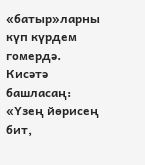«батыр»ларны күп күрдем гомердә. Кисәтә башласаң: «Үзең йөрисең бит,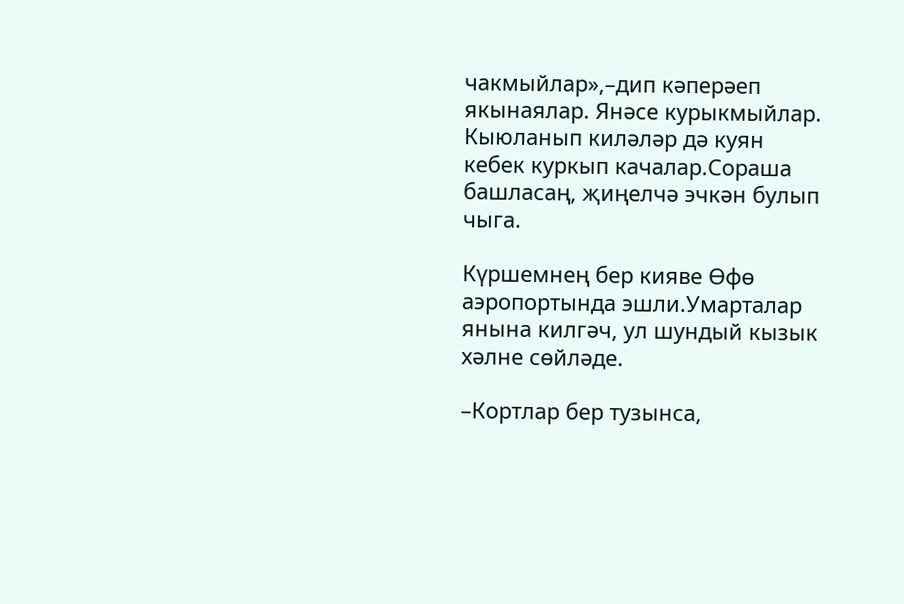чакмыйлар»,–дип кәперәеп якынаялар. Янәсе курыкмыйлар. Кыюланып киләләр дә куян кебек куркып качалар.Сораша башласаң, җиңелчә эчкән булып чыга.

Күршемнең бер кияве Өфө аэропортында эшли.Умарталар янына килгәч, ул шундый кызык хәлне сөйләде.

–Кортлар бер тузынса,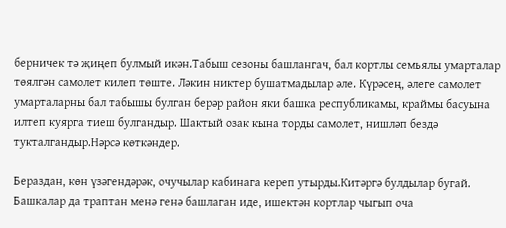берничек тә җиңеп булмый икән.Табыш сезоны башлангач, бал кортлы семьялы умарталар төялгән самолет килеп төште. Ләкин никтер бушатмадылар әле. Күрәсең, әлеге самолет умарталарны бал табышы булган берәр район яки башка республикамы, краймы басуына илтеп куярга тиеш булгандыр. Шактый озак кына торды самолет, нишләп бездә тукталгандыр.Нәрсә көткәндер.

Бераздан, көн үзәгендәрәк, очучылар кабинага кереп утырды.Китәргә булдылар бугай. Башкалар да траптан менә генә башлаган иде, ишектән кортлар чыгып оча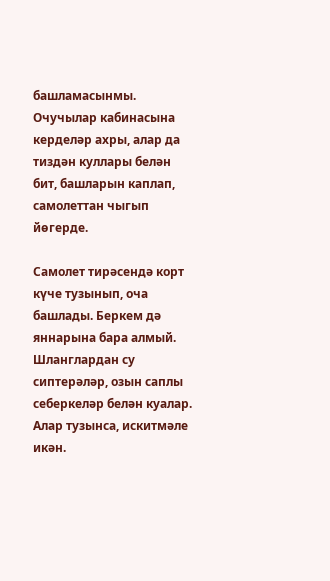башламасынмы. Очучылар кабинасына керделәр ахры, алар да тиздән куллары белән бит, башларын каплап, самолеттан чыгып йөгерде.

Самолет тирәсендә корт күче тузынып, оча башлады. Беркем дә яннарына бара алмый. Шланглардан су сиптерәләр, озын саплы себеркеләр белән куалар. Алар тузынса, искитмәле икән.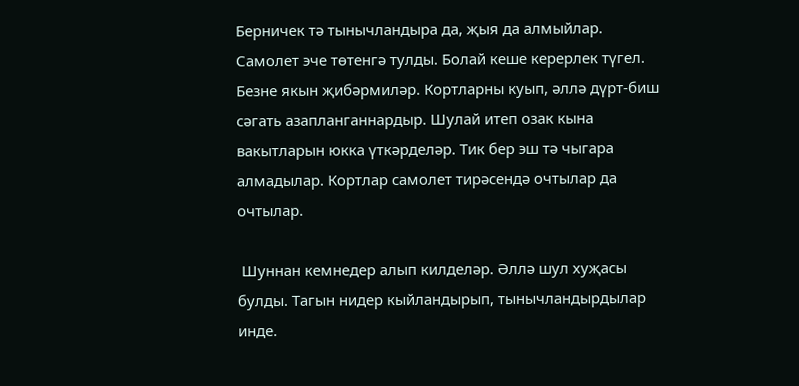Берничек тә тынычландыра да, җыя да алмыйлар. Самолет эче төтенгә тулды. Болай кеше керерлек түгел. Безне якын җибәрмиләр. Кортларны куып, әллә дүрт-биш сәгать азапланганнардыр. Шулай итеп озак кына вакытларын юкка үткәрделәр. Тик бер эш тә чыгара алмадылар. Кортлар самолет тирәсендә очтылар да очтылар.

 Шуннан кемнедер алып килделәр. Әллә шул хуҗасы булды. Тагын нидер кыйландырып, тынычландырдылар инде.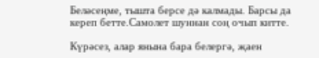Беләсеңме, тышта берсе дә калмады. Барсы да кереп бетте.Самолет шуннан соң очып китте.

Күрәсез, алар янына бара белергә, җаен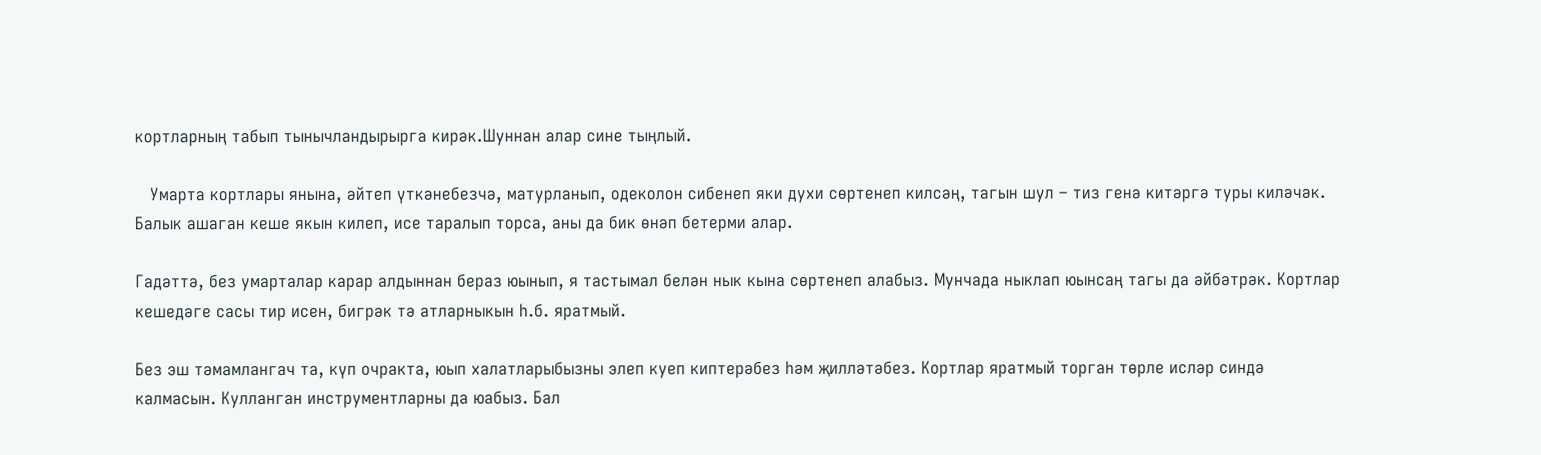кортларның табып тынычландырырга кирәк.Шуннан алар сине тыңлый.

   Умарта кортлары янына, әйтеп үткәнебезчә, матурланып, одеколон сибенеп яки духи сөртенеп килсәң, тагын шул – тиз генә китәргә туры киләчәк. Балык ашаган кеше якын килеп, исе таралып торса, аны да бик өнәп бетерми алар.

Гадәттә, без умарталар карар алдыннан бераз юынып, я тастымал белән нык кына сөртенеп алабыз. Мунчада ныклап юынсаң тагы да әйбәтрәк. Кортлар кешедәге сасы тир исен, бигрәк тә атларныкын һ.б. яратмый.

Без эш тәмамлангач та, күп очракта, юып халатларыбызны элеп куеп киптерәбез һәм җилләтәбез. Кортлар яратмый торган төрле исләр синдә калмасын. Кулланган инструментларны да юабыз. Бал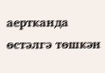аертканда өстәлгә төшкән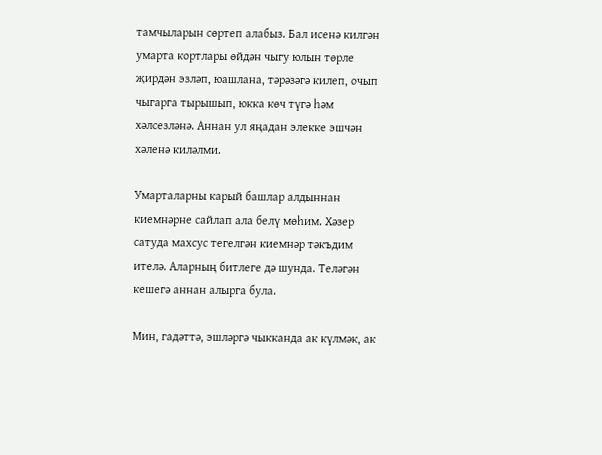тамчыларын сөртеп алабыз. Бал исенә килгән умарта кортлары өйдән чыгу юлын төрле җирдән эзләп, юашлана, тәрәзәгә килеп, очып чыгарга тырышып, юкка көч түгә һәм хәлсезләнә. Аннан ул яңадан элекке эшчән хәленә киләлми.

Умарталарны карый башлар алдыннан киемнәрне сайлап ала белү мөһим. Хәзер сатуда махсус тегелгән киемнәр тәкъдим ителә. Аларның битлеге дә шунда. Теләгән кешегә аннан алырга була.

Мин, гадәттә, эшләргә чыкканда ак күлмәк, ак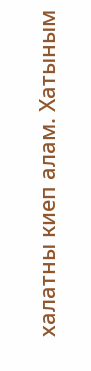халатны киеп алам. Хатыным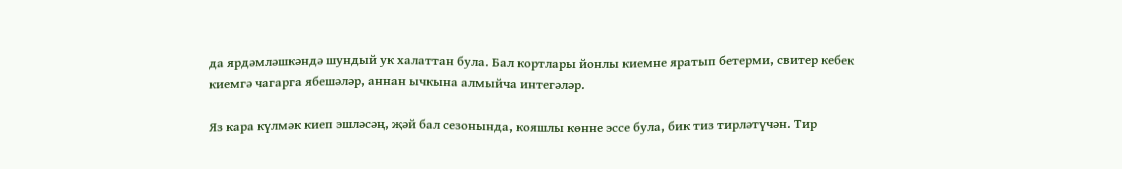да ярдәмләшкәндә шундый ук халаттан була. Бал кортлары йонлы киемне яратып бетерми, свитер кебек киемгә чагарга ябешәләр, аннан ычкына алмыйча интегәләр.

Яз кара күлмәк киеп эшләсәң, җәй бал сезонында, кояшлы көнне эссе була, бик тиз тирләтүчән. Тир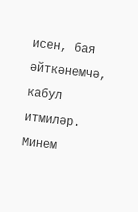исен, бая әйткәнемчә, кабул итмиләр. Минем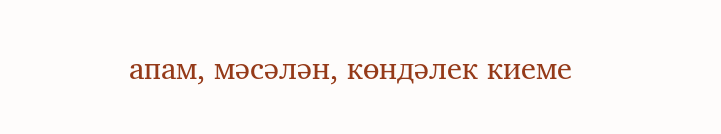апам, мәсәлән, көндәлек киеме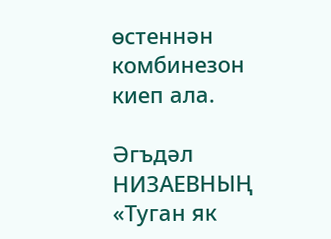өстеннән комбинезон киеп ала.

Әгъдәл НИЗАЕВНЫҢ «Туган як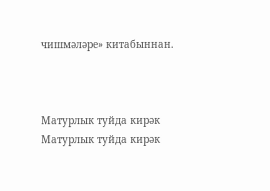чишмәләре» китабыннан.



Матурлык туйда кирәк
Матурлык туйда кирәк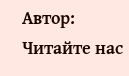Автор:
Читайте нас